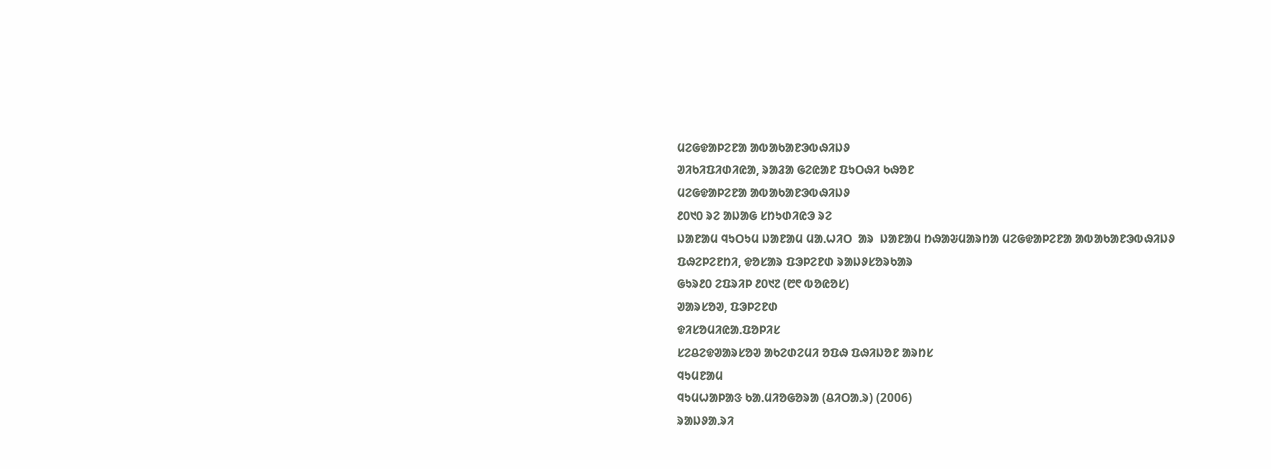ᱢᱮᱜᱫᱟᱞᱮᱱᱟ ᱟᱵᱟᱠᱟᱱᱳᱵᱷᱤᱡᱽ
ᱣᱤᱠᱤᱯᱤᱰᱤᱭᱟ, ᱨᱟᱲᱟ ᱜᱮᱭᱟᱱ ᱯᱩᱛᱷᱤ ᱠᱷᱚᱱ
ᱢᱮᱜᱫᱟᱞᱮᱱᱟ ᱟᱵᱟᱠᱟᱱᱳᱵᱷᱤᱡᱽ
᱒᱐᱑᱐ ᱨᱮ ᱟᱡᱟᱜ ᱥᱴᱩᱰᱤᱭᱳ ᱨᱮ
ᱡᱟᱱᱟᱢ ᱧᱩᱛᱩᱢ ᱡᱟᱱᱟᱢ ᱢᱟᱹᱦᱤᱛ  ᱟᱨ  ᱡᱟᱱᱟᱢ ᱴᱷᱟᱶᱢᱟᱨᱴᱟ ᱢᱮᱜᱫᱟᱞᱮᱱᱟ ᱟᱵᱟᱠᱟᱱᱳᱵᱷᱤᱡᱽ
ᱯᱷᱮᱞᱮᱱᱴᱤ, ᱫᱚᱥᱟᱨ ᱯᱳᱞᱮᱱᱰ ᱨᱟᱡᱽᱥᱚᱨᱠᱟᱨ
ᱜᱩᱨ᱒᱐ ᱮᱯᱨᱤᱞ ᱒᱐᱑᱗ (᱘᱖ ᱵᱚᱭᱚᱥ)
ᱣᱟᱨᱥᱚᱣ, ᱯᱳᱞᱮᱱᱰ
ᱫᱤᱥᱚᱢᱤᱭᱟᱹᱯᱚᱞᱤᱥ
ᱥᱮᱪᱮᱫᱣᱟᱨᱥᱚᱣ ᱟᱠᱮᱰᱮᱢᱤ ᱚᱯᱷ ᱯᱷᱤᱡᱚᱱ ᱟᱨᱴᱥ
ᱧᱩᱢᱱᱟᱢ
ᱧᱩᱢᱦᱟᱞᱟᱝ ᱠᱟᱹᱢᱤᱚᱜᱚᱨᱟ (ᱪᱤᱛᱟᱹᱨ) (2006)
ᱨᱟᱡᱽᱟᱹᱨᱤ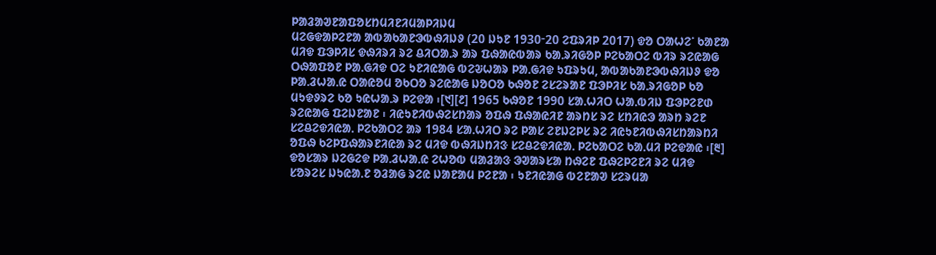ᱞᱟᱲᱟᱣᱱᱟᱯᱚᱥᱴᱢᱤᱱᱤᱢᱟᱞᱤᱡᱢ
ᱢᱮᱜᱫᱟᱞᱮᱱᱟ ᱟᱵᱟᱠᱟᱱᱳᱵᱷᱤᱡᱽ (20 ᱡᱩᱱ 1930ᱼ20 ᱮᱯᱨᱤᱞ 2017) ᱫᱚ ᱛᱟᱦᱮᱸ ᱠᱟᱱᱟ ᱢᱤᱫ ᱯᱳᱞᱤᱥ ᱫᱷᱤᱨᱤ ᱨᱮ ᱪᱤᱛᱟᱹᱨ ᱟᱨ ᱯᱷᱟᱭᱵᱟᱨ ᱠᱟᱹᱨᱤᱜᱚᱞ ᱞᱮᱠᱟᱛᱮ ᱵᱤᱨ ᱨᱮᱭᱟᱜ ᱛᱷᱟᱯᱚᱱ ᱞᱟᱹᱜᱤᱫ ᱛᱮ ᱩᱱᱤᱭᱟᱜ ᱵᱮᱶᱦᱟᱨ ᱞᱟᱹᱜᱤᱫ ᱩᱯᱨᱩᱢ, ᱟᱵᱟᱠᱟᱱᱳᱵᱷᱤᱡᱽ ᱫᱚ ᱞᱟᱹᱲᱦᱟᱹᱭ ᱛᱟᱭᱚᱢ ᱚᱠᱛᱚ ᱨᱮᱭᱟᱜ ᱡᱚᱛᱚ ᱠᱷᱚᱱ ᱮᱥᱮᱨᱟᱱ ᱯᱳᱞᱤᱥ ᱠᱟᱹᱨᱤᱜᱚᱞ ᱠᱚ ᱢᱩᱫᱽᱨᱮ ᱠᱚ ᱩᱭᱦᱟᱹᱨ ᱞᱮᱫᱟ ᱾[᱑][᱒] 1965 ᱠᱷᱚᱱ 1990 ᱥᱟᱹᱦᱤᱛ ᱦᱟᱹᱵᱤᱡ ᱯᱳᱞᱮᱱᱰ ᱨᱮᱭᱟᱜ ᱯᱮᱡᱱᱟᱱ ᱾ ᱤᱭᱩᱱᱤᱵᱷᱮᱥᱴᱟᱨ ᱚᱯᱷ ᱯᱷᱟᱭᱤᱱ ᱟᱨᱴᱥ ᱨᱮ ᱥᱴᱤᱭᱳ ᱟᱨᱴ ᱨᱮᱱ ᱥᱮᱪᱮᱫᱤᱭᱟᱹ ᱞᱮᱠᱟᱛᱮ ᱟᱨ 1984 ᱥᱟᱹᱦᱤᱛ ᱨᱮ ᱞᱟᱥ ᱮᱱᱡᱮᱞᱥ ᱨᱮ ᱤᱭᱩᱱᱤᱵᱷᱤᱥᱴᱟᱨᱴᱤ ᱚᱯᱷ ᱠᱮᱞᱯᱷᱟᱨᱱᱤᱭᱟ ᱨᱮ ᱢᱤᱫ ᱵᱷᱤᱡᱴᱤᱝ ᱥᱮᱪᱮᱫᱤᱭᱟᱹ ᱞᱮᱠᱟᱛᱮ ᱠᱟᱹᱢᱤ ᱞᱮᱫᱟᱭ ᱾[᱓]
ᱫᱚᱥᱟᱨ ᱡᱮᱜᱮᱫ ᱞᱟᱹᱲᱦᱟᱹᱭ ᱮᱦᱚᱵ ᱢᱟᱲᱟᱝ ᱳᱣᱟᱨᱥᱟ ᱴᱷᱮᱱ ᱯᱷᱮᱞᱮᱱᱤ ᱨᱮ ᱢᱤᱫ ᱥᱚᱨᱮᱥ ᱡᱩᱭᱟᱹᱱ ᱚᱲᱟᱜ ᱨᱮᱭ ᱡᱟᱱᱟᱢ ᱞᱮᱱᱟ ᱾ ᱩᱱᱤᱭᱟᱜ ᱵᱮᱱᱟᱣ ᱥᱮᱨᱢᱟ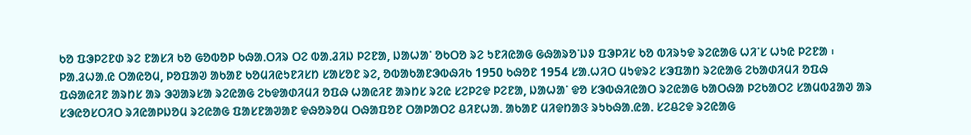ᱠᱚ ᱯᱳᱞᱮᱱᱰ ᱨᱮ ᱱᱟᱥᱤ ᱠᱚ ᱜᱚᱵᱚᱞ ᱠᱷᱟᱹᱛᱤᱨ ᱛᱮ ᱵᱟᱹᱲᱤᱡ ᱞᱮᱱᱟ, ᱡᱟᱦᱟᱸ ᱚᱠᱛᱚ ᱨᱮ ᱩᱱᱤᱭᱟᱜ ᱜᱷᱟᱨᱚᱸᱡᱽ ᱯᱳᱞᱤᱥ ᱠᱚ ᱵᱤᱨᱩᱫ ᱨᱮᱭᱟᱜ ᱦᱤᱸᱥ ᱦᱩᱭ ᱞᱮᱱᱟ ᱾ ᱞᱟᱹᱲᱦᱟᱹᱭ ᱛᱟᱭᱚᱢ, ᱞᱚᱯᱟᱣ ᱟᱠᱟᱱ ᱠᱚᱢᱤᱭᱩᱱᱤᱥᱴ ᱥᱟᱥᱚᱱ ᱨᱮ, ᱚᱵᱟᱠᱟᱱᱳᱵᱷᱤᱠ 1950 ᱠᱷᱚᱱ 1954 ᱥᱟᱹᱦᱤᱛ ᱢᱩᱫᱨᱮ ᱥᱳᱯᱟᱴ ᱨᱮᱭᱟᱜ ᱮᱠᱟᱰᱤᱢᱤ ᱚᱯᱷ ᱯᱷᱟᱭᱤᱱ ᱟᱨᱴᱥ ᱟᱨ ᱳᱣᱟᱨᱥᱟ ᱨᱮᱭᱟᱜ ᱮᱠᱫᱟᱰᱤᱢᱤ ᱚᱯᱷ ᱦᱟᱭᱤᱱ ᱟᱨᱴᱥ ᱨᱮᱭ ᱥᱮᱞᱮᱫ ᱞᱮᱱᱟ, ᱡᱟᱦᱟᱸ ᱫᱚ ᱥᱳᱵᱷᱤᱭᱟᱛ ᱨᱮᱭᱟᱜ ᱠᱟᱛᱷᱟ ᱞᱮᱠᱟᱛᱮ ᱥᱟᱢᱵᱲᱟᱣ ᱟᱨ ᱥᱳᱭᱚᱥᱛᱤᱛ ᱨᱤᱭᱟᱞᱡᱚᱢ ᱨᱮᱭᱟᱜ ᱯᱟᱥᱱᱟᱣᱟᱱ ᱫᱷᱚᱨᱚᱢ ᱛᱷᱟᱯᱚᱱ ᱛᱟᱞᱟᱛᱮ ᱪᱤᱱᱦᱟᱹ ᱟᱠᱟᱱ ᱢᱤᱫᱴᱟᱝ ᱨᱩᱠᱷᱟᱹᱭᱟᱹ ᱥᱮᱪᱮᱫ ᱨᱮᱭᱟᱜ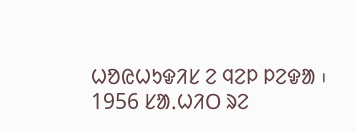ᱦᱚᱭᱦᱩᱫᱤᱥ ᱮ ᱧᱮᱞ ᱞᱮᱫᱟ ᱾
1956 ᱥᱟᱹᱦᱤᱛ ᱨᱮ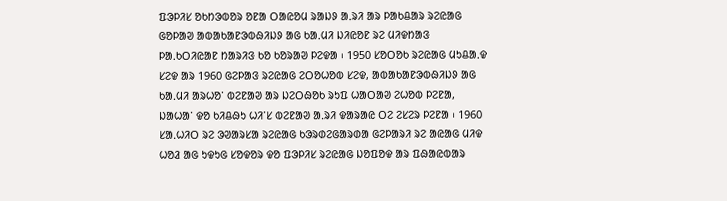ᱯᱳᱞᱤᱥ ᱚᱠᱴᱳᱵᱚᱨ ᱚᱱᱟ ᱛᱟᱭᱚᱢ ᱨᱟᱡᱽ ᱟᱹᱨᱤ ᱟᱨ ᱞᱟᱠᱪᱟᱨ ᱨᱮᱭᱟᱜ ᱜᱚᱞᱟᱣ ᱟᱵᱟᱠᱟᱱᱳᱵᱷᱤᱡᱽ ᱟᱜ ᱠᱟᱹᱢᱤ ᱡᱤᱭᱚᱱ ᱨᱮ ᱢᱤᱫᱴᱟᱝ ᱞᱟᱹᱠᱛᱤᱭᱟᱱ ᱴᱟᱨᱤᱝ ᱠᱚ ᱠᱚᱨᱟᱣ ᱞᱮᱫᱟ ᱾ 1950 ᱥᱚᱛᱚᱠ ᱨᱮᱭᱟᱜ ᱢᱩᱪᱟᱹᱫ ᱥᱮᱫ ᱟᱨ 1960 ᱜᱮᱞᱟᱝ ᱨᱮᱭᱟᱜ ᱮᱛᱚᱦᱚᱵ ᱥᱮᱫ, ᱟᱵᱟᱠᱟᱱᱳᱵᱷᱤᱡᱽ ᱟᱜ ᱠᱟᱹᱢᱤ ᱟᱨᱦᱚᱸ ᱵᱮᱱᱟᱣ ᱟᱨ ᱡᱮᱛᱷᱚᱠ ᱨᱩᱯ ᱦᱟᱛᱟᱣ ᱮᱦᱚᱵ ᱞᱮᱱᱟ, ᱡᱟᱦᱟᱸ ᱫᱚ ᱠᱤᱪᱷᱩ ᱦᱤᱸᱥ ᱵᱮᱱᱟᱣ ᱟᱹᱨᱤ ᱫᱟᱨᱟᱭ ᱛᱮ ᱮᱥᱮᱨ ᱞᱮᱱᱟ ᱾ 1960 ᱥᱟᱹᱦᱤᱛ ᱨᱮ ᱳᱣᱟᱨᱥᱟ ᱨᱮᱭᱟᱜ ᱠᱳᱨᱰᱮᱜᱟᱨᱰᱟ ᱜᱮᱞᱟᱨᱤ ᱨᱮ ᱟᱭᱟᱜ ᱢᱤᱫ ᱦᱚᱲ ᱟᱜ ᱩᱫᱩᱜ ᱥᱚᱫᱚᱨ ᱫᱚ ᱯᱳᱞᱤᱥ ᱨᱮᱭᱟᱜ ᱡᱚᱯᱚᱫ ᱟᱨ ᱯᱷᱟᱭᱵᱟᱨ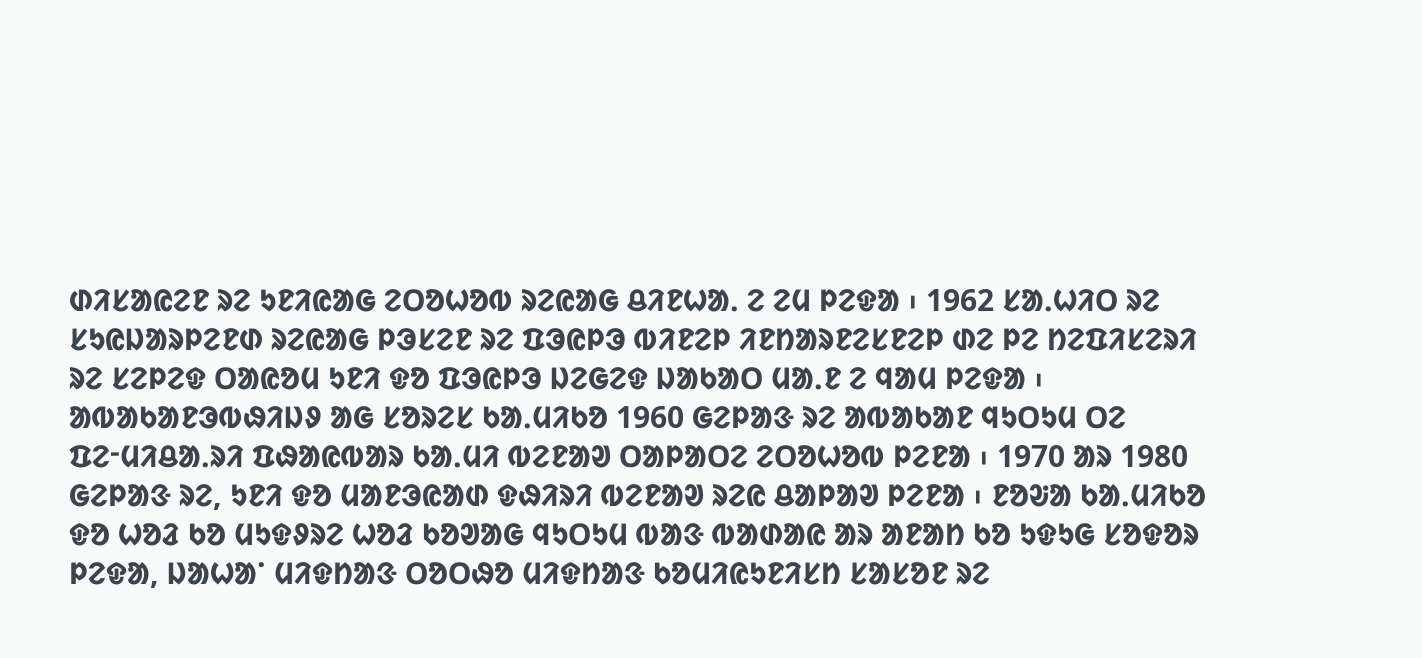ᱰᱤᱥᱟᱭᱮᱱ ᱨᱮ ᱩᱱᱤᱭᱟᱜ ᱮᱛᱚᱦᱚᱵ ᱨᱮᱭᱟᱜ ᱪᱤᱱᱦᱟᱹ ᱮ ᱮᱢ ᱞᱮᱫᱟ ᱾ 1962 ᱥᱟᱹᱦᱤᱛ ᱨᱮ ᱥᱩᱭᱡᱟᱨᱞᱮᱱᱰ ᱨᱮᱭᱟᱜ ᱞᱳᱥᱮᱱ ᱨᱮ ᱯᱳᱭᱞᱳ ᱵᱤᱱᱮᱞ ᱤᱱᱴᱟᱨᱱᱮᱥᱱᱮᱞ ᱰᱮ ᱞᱮ ᱴᱮᱯᱤᱥᱮᱨᱤ ᱨᱮ ᱥᱮᱞᱮᱫ ᱛᱟᱭᱚᱢ ᱩᱱᱤ ᱫᱚ ᱯᱳᱭᱞᱳ ᱡᱮᱜᱮᱫ ᱡᱟᱠᱟᱛ ᱢᱟᱹᱱ ᱮ ᱧᱟᱢ ᱞᱮᱫᱟ ᱾
ᱟᱵᱟᱠᱟᱱᱳᱵᱷᱤᱡᱽ ᱟᱜ ᱥᱚᱨᱮᱥ ᱠᱟᱹᱢᱤᱠᱚ 1960 ᱜᱮᱞᱟᱝ ᱨᱮ ᱟᱵᱟᱠᱟᱱ ᱧᱩᱛᱩᱢ ᱛᱮ ᱯᱮᱼᱢᱤᱪᱟᱹᱨᱤ ᱯᱷᱟᱭᱵᱟᱨ ᱠᱟᱹᱢᱤ ᱵᱮᱱᱟᱣ ᱛᱟᱞᱟᱛᱮ ᱮᱛᱚᱦᱚᱵ ᱞᱮᱱᱟ ᱾ 1970 ᱟᱨ 1980 ᱜᱮᱞᱟᱝ ᱨᱮ, ᱩᱱᱤ ᱫᱚ ᱢᱟᱱᱳᱭᱟᱰ ᱫᱷᱤᱨᱤ ᱵᱮᱱᱟᱣ ᱨᱮᱭ ᱪᱟᱞᱟᱣ ᱞᱮᱱᱟ ᱾ ᱱᱚᱶᱟ ᱠᱟᱹᱢᱤᱠᱚ ᱫᱚ ᱦᱚᱲ ᱠᱚ ᱢᱩᱫᱽᱨᱮ ᱦᱚᱲ ᱠᱚᱣᱟᱜ ᱧᱩᱛᱩᱢ ᱵᱟᱝ ᱵᱟᱰᱟᱭ ᱟᱨ ᱟᱱᱟᱴ ᱠᱚ ᱩᱫᱩᱜ ᱥᱚᱫᱚᱨ ᱞᱮᱫᱟ, ᱡᱟᱦᱟᱸ ᱢᱤᱫᱴᱟᱝ ᱛᱚᱛᱷᱚ ᱢᱤᱫᱴᱟᱝ ᱠᱚᱢᱤᱭᱩᱱᱤᱥᱴ ᱥᱟᱥᱚᱱ ᱨᱮ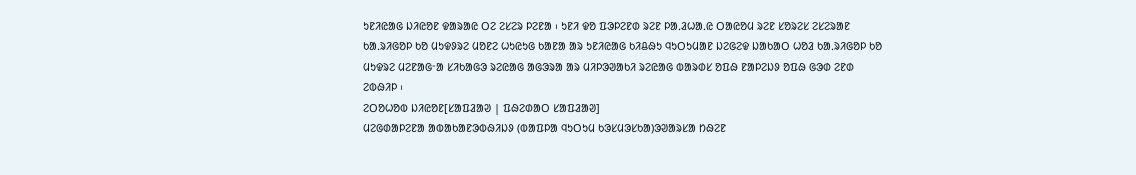ᱩᱱᱤᱭᱟᱜ ᱡᱤᱭᱚᱱ ᱫᱟᱨᱟᱭ ᱛᱮ ᱮᱥᱮᱨ ᱞᱮᱱᱟ ᱾ ᱩᱱᱤ ᱫᱚ ᱯᱳᱞᱮᱱᱰ ᱨᱮᱱ ᱞᱟᱹᱲᱦᱟᱹᱭ ᱛᱟᱭᱚᱢ ᱨᱮᱱ ᱥᱚᱨᱮᱥ ᱮᱥᱮᱨᱟᱱ ᱠᱟᱹᱨᱤᱜᱚᱞ ᱠᱚ ᱢᱩᱫᱽᱨᱮ ᱢᱚᱱᱮ ᱦᱩᱭᱩᱜ ᱠᱟᱱᱟ ᱟᱨ ᱩᱱᱤᱭᱟᱜ ᱠᱤᱪᱷᱩ ᱧᱩᱛᱩᱢᱟᱱ ᱡᱮᱜᱮᱫ ᱡᱟᱠᱟᱛ ᱦᱚᱲ ᱠᱟᱹᱨᱤᱜᱚᱞ ᱠᱚ ᱢᱩᱫᱨᱮ ᱢᱮᱱᱟᱜᱼᱟ ᱥᱤᱠᱟᱜᱳ ᱨᱮᱭᱟᱜ ᱟᱜᱳᱨᱟ ᱟᱨ ᱢᱤᱞᱳᱣᱟᱠᱤ ᱨᱮᱭᱟᱜ ᱵᱟᱨᱰᱥ ᱚᱯᱷ ᱱᱟᱞᱮᱡᱽ ᱚᱯᱷ ᱜᱳᱰ ᱮᱱᱰ ᱮᱵᱷᱤᱞ ᱾
ᱮᱛᱚᱦᱚᱵ ᱡᱤᱭᱚᱱ[ᱥᱟᱯᱲᱟᱣ | ᱯᱷᱮᱰᱟᱛ ᱥᱟᱯᱲᱟᱣ]
ᱢᱮᱜᱰᱟᱞᱮᱱᱟ ᱟᱵᱟᱠᱟᱱᱳᱵᱷᱤᱡᱽ (ᱵᱟᱯᱞᱟ ᱧᱩᱛᱩᱢ ᱠᱳᱥᱢᱳᱥᱠᱟ)ᱳᱣᱟᱨᱥᱟ ᱴᱷᱮᱱ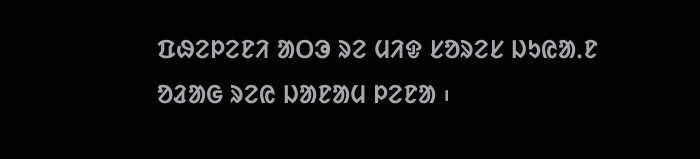ᱯᱷᱮᱞᱮᱱᱤ ᱟᱛᱳ ᱨᱮ ᱢᱤᱫ ᱥᱚᱨᱮᱥ ᱡᱩᱭᱟᱹᱱ ᱚᱲᱟᱜ ᱨᱮᱭ ᱡᱟᱱᱟᱢ ᱞᱮᱱᱟ ᱾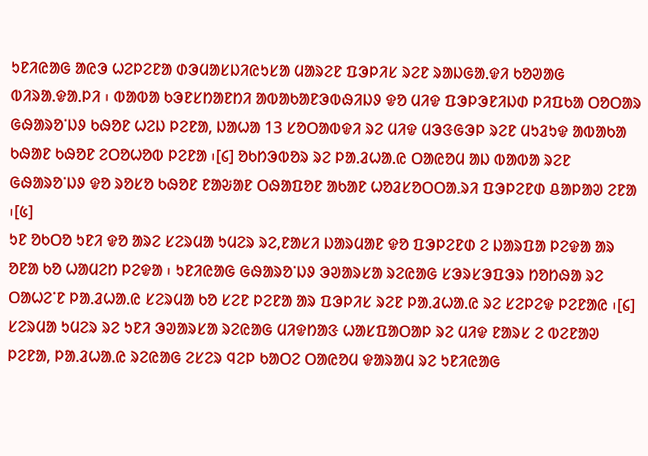ᱩᱱᱤᱭᱟᱜ ᱟᱭᱳ ᱦᱮᱞᱮᱱᱟ ᱰᱳᱢᱟᱥᱡᱤᱭᱩᱥᱟ ᱢᱟᱨᱮᱱ ᱯᱳᱞᱤᱥ ᱨᱮᱱ ᱨᱟᱡᱜᱟᱹᱫᱤ ᱠᱚᱣᱟᱜ ᱵᱤᱨᱟᱹᱫᱟᱹᱞᱤ ᱾ ᱵᱟᱵᱟ ᱠᱳᱱᱥᱴᱟᱱᱴᱤ ᱟᱵᱟᱠᱟᱱᱳᱵᱷᱤᱡᱽ ᱫᱚ ᱢᱤᱫ ᱯᱳᱞᱳᱱᱤᱡᱰ ᱞᱤᱯᱠᱟ ᱛᱚᱛᱟᱨ ᱜᱷᱟᱨᱚᱸᱡᱽ ᱠᱷᱚᱱ ᱦᱮᱡ ᱞᱮᱱᱟ, ᱡᱟᱦᱟ 13 ᱥᱚᱛᱟᱵᱫᱤ ᱨᱮ ᱢᱤᱫ ᱢᱳᱝᱜᱳᱞ ᱨᱮᱱ ᱢᱩᱲᱩᱫ ᱟᱵᱟᱠᱟ ᱠᱷᱟᱱ ᱠᱷᱚᱱ ᱮᱛᱚᱦᱚᱵ ᱞᱮᱱᱟ ᱾[᱔] ᱚᱠᱴᱳᱵᱚᱨ ᱨᱮ ᱞᱟᱹᱲᱦᱟᱹᱭ ᱛᱟᱭᱚᱢ ᱟᱡ ᱵᱟᱵᱟ ᱨᱮᱱ ᱜᱷᱟᱨᱚᱸᱡᱽ ᱫᱚ ᱨᱚᱥᱚ ᱠᱷᱚᱱ ᱱᱟᱶᱟᱱ ᱛᱷᱟᱯᱚᱱ ᱟᱠᱟᱱ ᱦᱚᱲᱥᱚᱛᱛᱟᱹᱨᱤ ᱯᱳᱞᱮᱱᱰ ᱪᱟᱞᱟᱣ ᱮᱱᱟ ᱾[᱕]
ᱩᱱ ᱚᱠᱛᱚ ᱩᱱᱤ ᱫᱚ ᱟᱨᱮ ᱥᱮᱨᱢᱟ ᱩᱢᱮᱨ ᱨᱮ,ᱱᱟᱥᱤ ᱡᱟᱨᱢᱟᱱ ᱫᱚ ᱯᱳᱞᱮᱱᱰ ᱮ ᱡᱟᱨᱯᱟ ᱞᱮᱫᱟ ᱟᱨ ᱚᱱᱟ ᱠᱚ ᱦᱟᱢᱮᱴ ᱞᱮᱫᱟ ᱾ ᱩᱱᱤᱭᱟᱜ ᱜᱷᱟᱨᱚᱸᱡᱽ ᱳᱣᱟᱨᱥᱟ ᱨᱮᱭᱟᱜ ᱥᱳᱨᱥᱳᱯᱳᱨ ᱴᱚᱴᱷᱟ ᱨᱮ ᱛᱟᱦᱮᱸᱱ ᱞᱟᱹᱲᱦᱟᱹᱭ ᱥᱮᱨᱢᱟ ᱠᱚ ᱥᱮᱱ ᱞᱮᱱᱟ ᱟᱨ ᱯᱳᱞᱤᱥ ᱨᱮᱱ ᱞᱟᱹᱲᱦᱟᱹᱭ ᱨᱮ ᱥᱮᱞᱮᱫ ᱞᱮᱱᱟᱭ ᱾[᱔] ᱥᱮᱨᱢᱟ ᱩᱢᱮᱨ ᱨᱮ ᱩᱱᱤ ᱳᱣᱟᱨᱥᱟ ᱨᱮᱭᱟᱜ ᱢᱤᱫᱴᱟᱝ ᱦᱟᱥᱯᱟᱛᱟᱞ ᱨᱮ ᱢᱤᱫ ᱱᱟᱨᱥ ᱮ ᱵᱮᱱᱟᱣ ᱞᱮᱱᱟ, ᱞᱟᱹᱲᱦᱟᱹᱭ ᱨᱮᱭᱟᱜ ᱮᱥᱮᱨ ᱧᱮᱞ ᱠᱟᱛᱮ ᱛᱟᱭᱚᱢ ᱫᱟᱨᱟᱢ ᱨᱮ ᱩᱱᱤᱭᱟᱜ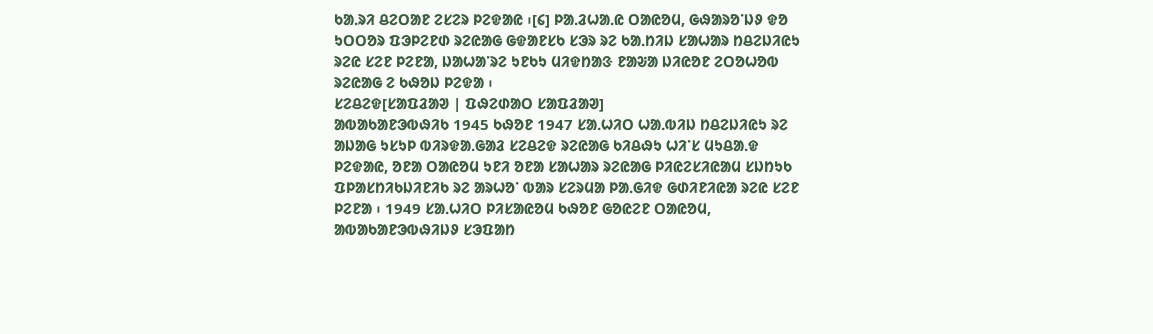ᱠᱟᱹᱨᱤ ᱪᱮᱛᱟᱱ ᱮᱥᱮᱨ ᱞᱮᱫᱟᱭ ᱾[᱔] ᱞᱟᱹᱲᱦᱟᱹᱭ ᱛᱟᱭᱚᱢ, ᱜᱷᱟᱨᱚᱸᱡᱽ ᱫᱚ ᱩᱛᱛᱚᱨ ᱯᱳᱞᱮᱱᱰ ᱨᱮᱭᱟᱜ ᱜᱫᱟᱱᱥᱠ ᱥᱳᱨ ᱨᱮ ᱠᱟᱹᱴᱤᱡ ᱥᱟᱦᱟᱨ ᱴᱪᱮᱡᱤᱭᱩ ᱨᱮᱭ ᱥᱮᱱ ᱞᱮᱱᱟ, ᱡᱟᱦᱟᱸᱨᱮ ᱩᱱᱠᱩ ᱢᱤᱫᱴᱟᱝ ᱱᱟᱶᱟ ᱡᱤᱭᱚᱱ ᱮᱛᱚᱦᱚᱵ ᱨᱮᱭᱟᱜ ᱮ ᱠᱷᱚᱡ ᱞᱮᱫᱟ ᱾
ᱥᱮᱪᱮᱫ[ᱥᱟᱯᱲᱟᱣ | ᱯᱷᱮᱰᱟᱛ ᱥᱟᱯᱲᱟᱣ]
ᱟᱵᱟᱠᱟᱱᱳᱵᱷᱤᱠ 1945 ᱠᱷᱚᱱ 1947 ᱥᱟᱹᱦᱤᱛ ᱦᱟᱹᱵᱤᱡ ᱴᱪᱮᱡᱤᱭᱩ ᱨᱮ ᱟᱡᱟᱜ ᱩᱥᱩᱞ ᱵᱤᱨᱫᱟᱹᱜᱟᱲ ᱥᱮᱪᱮᱫ ᱨᱮᱭᱟᱜ ᱠᱤᱪᱷᱩ ᱦᱤᱸᱥ ᱢᱩᱪᱟᱹᱫ ᱞᱮᱫᱟᱭ, ᱚᱱᱟ ᱛᱟᱭᱚᱢ ᱩᱱᱤ ᱚᱱᱟ ᱥᱟᱦᱟᱨ ᱨᱮᱭᱟᱜ ᱞᱤᱭᱮᱥᱤᱭᱟᱢ ᱥᱡᱴᱩᱠ ᱯᱞᱟᱥᱴᱤᱠᱡᱤᱱᱤᱠ ᱨᱮ ᱟᱨᱦᱚᱸ ᱵᱟᱨ ᱥᱮᱨᱢᱟ ᱞᱟᱹᱜᱤᱫ ᱜᱰᱤᱱᱤᱭᱟ ᱨᱮᱭ ᱥᱮᱱ ᱞᱮᱱᱟ ᱾ 1949 ᱥᱟᱹᱦᱤᱛ ᱞᱤᱥᱟᱭᱚᱢ ᱠᱷᱚᱱ ᱜᱚᱭᱮᱱ ᱛᱟᱭᱚᱢ, ᱟᱵᱟᱠᱟᱱᱳᱵᱷᱤᱡᱽ ᱥᱳᱯᱟᱴ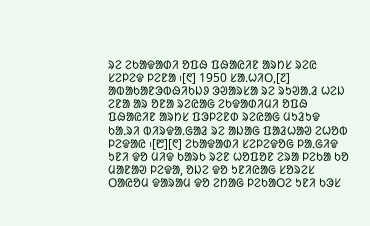ᱨᱮ ᱮᱠᱟᱫᱟᱰᱤ ᱚᱯᱷ ᱯᱷᱟᱭᱤᱱ ᱟᱨᱴᱥ ᱨᱮᱭ ᱥᱮᱞᱮᱫ ᱞᱮᱱᱟ ᱾[᱖] 1950 ᱥᱟᱹᱦᱤᱛ,[᱗] ᱟᱵᱟᱠᱟᱱᱳᱵᱷᱤᱠᱡᱽ ᱳᱣᱟᱨᱥᱟ ᱨᱮ ᱨᱩᱣᱟᱹᱲ ᱦᱮᱡ ᱮᱱᱟ ᱟᱨ ᱚᱱᱟ ᱨᱮᱭᱟᱜ ᱮᱠᱫᱟᱰᱤᱢᱤ ᱚᱯᱷ ᱯᱷᱟᱭᱤᱱ ᱟᱨᱴᱥ ᱯᱳᱞᱮᱱᱰ ᱨᱮᱭᱟᱜ ᱢᱩᱲᱩᱫ ᱠᱟᱹᱨᱤ ᱵᱤᱨᱫᱟᱹᱜᱟᱲ ᱨᱮ ᱟᱡᱟᱜ ᱯᱟᱲᱦᱟᱣ ᱮᱦᱚᱵ ᱞᱮᱫᱟᱭ ᱾[᱘][᱖] ᱮᱠᱟᱫᱟᱰᱤ ᱥᱮᱞᱮᱫᱚᱜ ᱞᱟᱹᱜᱤᱫ ᱩᱱᱤ ᱫᱚ ᱢᱤᱫ ᱠᱟᱨᱠ ᱨᱮᱱ ᱦᱚᱯᱚᱱ ᱮᱨᱟ ᱞᱮᱠᱟ ᱠᱚ ᱢᱟᱱᱟᱣ ᱞᱮᱫᱟ, ᱚᱡᱮ ᱫᱚ ᱩᱱᱤᱭᱟᱜ ᱥᱚᱨᱮᱥ ᱛᱟᱭᱚᱢ ᱫᱟᱨᱟᱢ ᱫᱚ ᱮᱴᱟᱜ ᱞᱮᱠᱟᱛᱮ ᱩᱱᱤ ᱠᱳᱥ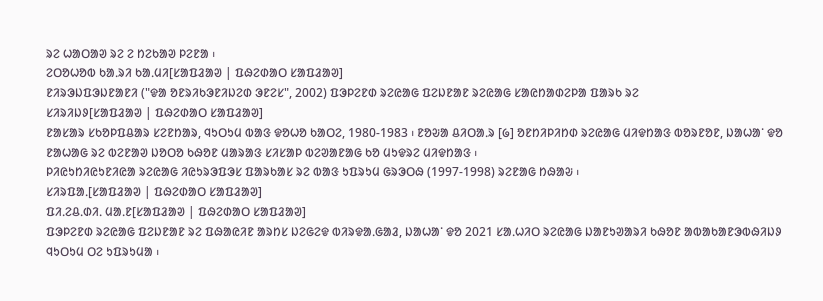ᱨᱮ ᱦᱟᱛᱟᱣ ᱨᱮ ᱮ ᱴᱮᱠᱟᱣ ᱞᱮᱱᱟ ᱾
ᱮᱛᱚᱦᱚᱵ ᱠᱟᱹᱨᱤ ᱠᱟᱹᱢᱤ[ᱥᱟᱯᱲᱟᱣ | ᱯᱷᱮᱰᱟᱛ ᱥᱟᱯᱲᱟᱣ]
ᱱᱤᱨᱳᱡᱯᱳᱡᱱᱟᱱᱤ ("ᱫᱟ ᱚᱱᱨᱤᱠᱳᱱᱤᱡᱮᱰ ᱳᱱᱮᱥ", 2002) ᱯᱳᱞᱮᱱᱰ ᱨᱮᱭᱟᱜ ᱯᱮᱡᱱᱟᱱ ᱨᱮᱭᱟᱜ ᱥᱟᱭᱴᱟᱰᱮᱞᱟ ᱯᱟᱨᱠ ᱨᱮ
ᱥᱤᱨᱤᱡᱽ[ᱥᱟᱯᱲᱟᱣ | ᱯᱷᱮᱰᱟᱛ ᱥᱟᱯᱲᱟᱣ]
ᱱᱟᱥᱟᱨ ᱥᱠᱚᱞᱯᱪᱟᱨ ᱥᱮᱱᱴᱟᱨ, ᱧᱩᱛᱩᱢ ᱵᱟᱝ ᱫᱚᱦᱚ ᱠᱟᱛᱮ, 1980-1983 ᱾ ᱱᱚᱶᱟ ᱪᱤᱛᱟᱹᱨ [᱙] ᱚᱱᱴᱤᱞᱤᱴᱰ ᱨᱮᱭᱟᱜ ᱢᱤᱫᱴᱟᱝ ᱵᱚᱨᱱᱚᱱ, ᱡᱟᱦᱟᱸ ᱫᱚ ᱱᱟᱦᱟᱜ ᱨᱮ ᱵᱮᱱᱟᱣ ᱡᱚᱛᱚ ᱠᱷᱚᱱ ᱢᱟᱨᱟᱝ ᱥᱤᱥᱟᱞ ᱵᱮᱣᱟᱱᱟᱜ ᱠᱚ ᱢᱩᱫᱨᱮ ᱢᱤᱫᱴᱟᱝ ᱾
ᱞᱤᱭᱩᱴᱤᱭᱩᱱᱤᱭᱟ ᱨᱮᱭᱟᱜ ᱤᱭᱩᱨᱳᱯᱳᱥ ᱯᱟᱨᱠᱟᱥ ᱨᱮ ᱵᱟᱝ ᱩᱯᱨᱩᱢ ᱜᱨᱳᱛᱷ (1997-1998) ᱨᱮᱱᱟᱜ ᱴᱷᱟᱶ ᱾
ᱥᱤᱨᱯᱟᱹ[ᱥᱟᱯᱲᱟᱣ | ᱯᱷᱮᱰᱟᱛ ᱥᱟᱯᱲᱟᱣ]
ᱯᱤᱹᱮᱪᱹᱰᱤᱹ ᱢᱟᱹᱱ[ᱥᱟᱯᱲᱟᱣ | ᱯᱷᱮᱰᱟᱛ ᱥᱟᱯᱲᱟᱣ]
ᱯᱳᱞᱮᱱᱰ ᱨᱮᱭᱟᱜ ᱯᱮᱡᱱᱟᱱ ᱨᱮ ᱯᱷᱟᱭᱤᱱ ᱟᱨᱴᱥ ᱡᱮᱜᱮᱫ ᱵᱤᱨᱫᱟᱹᱜᱟᱲ, ᱡᱟᱦᱟᱸ ᱫᱚ 2021 ᱥᱟᱹᱦᱤᱛ ᱨᱮᱭᱟᱜ ᱡᱟᱱᱩᱣᱟᱨᱤ ᱠᱷᱚᱱ ᱟᱵᱟᱠᱟᱱᱳᱵᱷᱤᱡᱽ ᱧᱩᱛᱩᱢ ᱛᱮ ᱩᱯᱨᱩᱢᱟ ᱾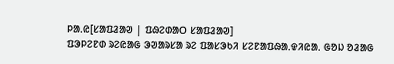ᱞᱟᱹᱭ[ᱥᱟᱯᱲᱟᱣ | ᱯᱷᱮᱰᱟᱛ ᱥᱟᱯᱲᱟᱣ]
ᱯᱳᱞᱮᱱᱰ ᱨᱮᱭᱟᱜ ᱳᱣᱟᱨᱥᱟ ᱨᱮ ᱯᱟᱥᱳᱠᱤ ᱥᱮᱱᱟᱯᱷᱟᱹᱫᱤᱭᱟᱹ ᱜᱚᱡ ᱚᱲᱟᱜ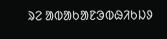ᱨᱮ ᱟᱵᱟᱠᱟᱱᱳᱵᱷᱤᱠᱡᱽ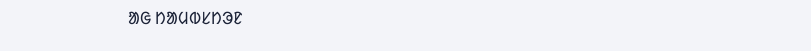ᱟᱜ ᱴᱟᱢᱵᱥᱴᱳᱱ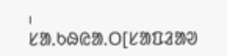᱾
ᱥᱟᱹᱠᱷᱭᱟᱹᱛ[ᱥᱟᱯᱲᱟᱣ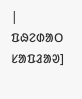| ᱯᱷᱮᱰᱟᱛ ᱥᱟᱯᱲᱟᱣ]